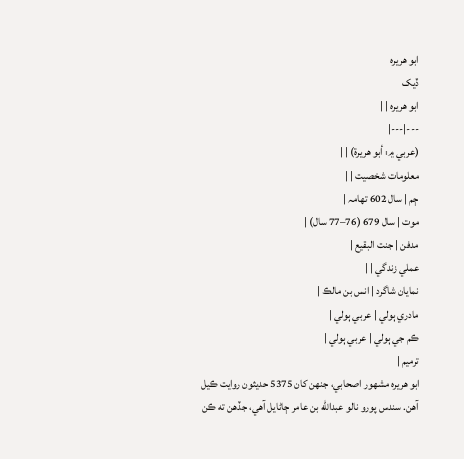ابو ھريره
ڏيک
ابو ھريره | |
---|---|
(عربي ۾: أبو هريرة) | |
معلومات شخصيت | |
ڄم | سال 602 تھامہ |
موت | سال 679 (76–77 سال) |
مدفن | جنت البقيع |
عملي زندگي | |
نمايان شاگرد | انس بن مالڪ |
مادري ٻولي | عربي ٻولي |
ڪم جي ٻولي | عربي ٻولي |
ترميم |
ابو ھريره مشهور اصحابي، جنهن کان 5375 حديثون روايت ڪيل آهن. سندس پورو نالو عبدالله بن عامر ڄاڻايل آهي، جڏهن ته ڪن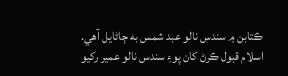ڪتابن ۾ سندس نالو عبد شمس به ڄاڻايل آهي. اسلام قبول ڪرڻ کان پوءِ سندس نالو عمير رکيو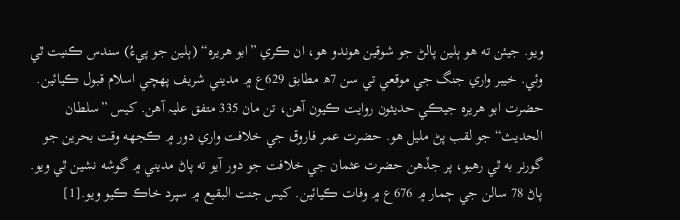ويو. جيئن ته هو ٻلين پالڻ جو شوقين هوندو هو، ان ڪري ”ابو هريره“ (ٻلين جو پيءُ) سندس ڪنيت ٿي وئي. خيبر واري جنگ جي موقعي تي سن 7ھ مطابق 629ع ۾ مديني شريف پهچي اسلام قبول ڪيائين. حضرت ابو هريره جيڪي حديثون روايت ڪيون آهن، تن مان 335 متفق عليہ آهن. کيس ”سلطان الحديث“ جو لقب پڻ مليل هو. حضرت عمر فاروق جي خلافت واري دور ۾ ڪجهه وقت بحرين جو گورنر به ٿي رهيو، پر جڏهن حضرت عثمان جي خلافت جو دور آيو ته پاڻ مديني ۾ گوشه نشين ٿي ويو. پاڻ 78 سالن جي ڄمار ۾ 676ع ۾ وفات ڪيائين. کيس جنت البقيع ۾ سپرد خاڪ ڪيو ويو.[1]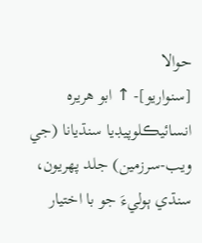حوالا
[سنواريو]- ↑ ابو ھريره انسائيڪلوپيڊيا سنڌيانا (جي ويب-سرزمين) جلد پھريون، سنڌي ٻوليءَ جو با اختيار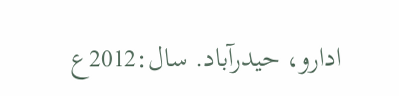ادارو، حيدرآباد. سال:2012ع